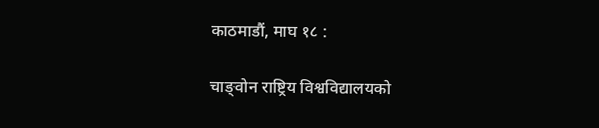काठमाडौं, माघ १८ :

चाङ्वोन राष्ट्रिय विश्वविद्यालयको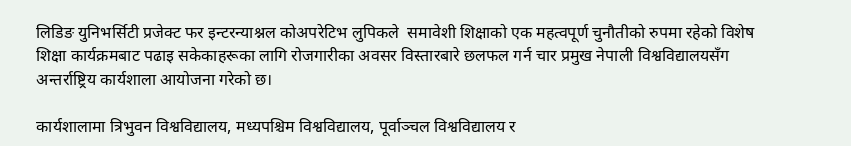लिडिङ युनिभर्सिटी प्रजेक्ट फर इन्टरन्याश्नल कोअपरेटिभ लुपिकले  समावेशी शिक्षाको एक महत्वपूर्ण चुनौतीको रुपमा रहेको विशेष शिक्षा कार्यक्रमबाट पढाइ सकेकाहरूका लागि रोजगारीका अवसर विस्तारबारे छलफल गर्न चार प्रमुख नेपाली विश्वविद्यालयसँग अन्तर्राष्ट्रिय कार्यशाला आयोजना गरेको छ।

कार्यशालामा त्रिभुवन विश्वविद्यालय, मध्यपश्चिम विश्वविद्यालय, पूर्वाञ्चल विश्वविद्यालय र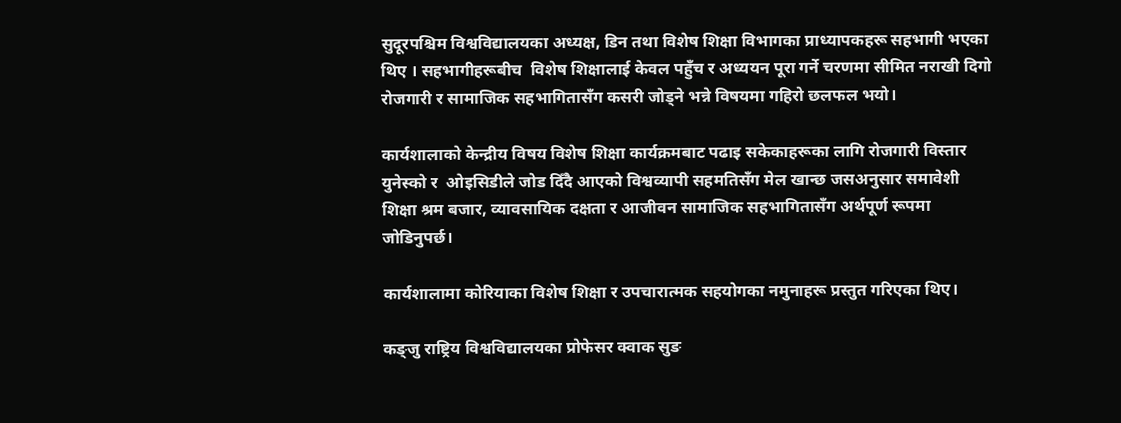सुदूरपश्चिम विश्वविद्यालयका अध्यक्ष, डिन तथा विशेष शिक्षा विभागका प्राध्यापकहरू सहभागी भएका थिए । सहभागीहरूबीच  विशेष शिक्षालाई केवल पहुँच र अध्ययन पूरा गर्ने चरणमा सीमित नराखी दिगो रोजगारी र सामाजिक सहभागितासँग कसरी जोड्ने भन्ने विषयमा गहिरो छलफल भयो।

कार्यशालाको केन्द्रीय विषय विशेष शिक्षा कार्यक्रमबाट पढाइ सकेकाहरूका लागि रोजगारी विस्तार युनेस्को र  ओइसिडीले जोड दिँदै आएको विश्वव्यापी सहमतिसँग मेल खान्छ जसअनुसार समावेशी शिक्षा श्रम बजार, व्यावसायिक दक्षता र आजीवन सामाजिक सहभागितासँग अर्थपूर्ण रूपमा जोडिनुपर्छ।

कार्यशालामा कोरियाका विशेष शिक्षा र उपचारात्मक सहयोगका नमुनाहरू प्रस्तुत गरिएका थिए।

कङ्जु राष्ट्रिय विश्वविद्यालयका प्रोफेसर क्वाक सुङ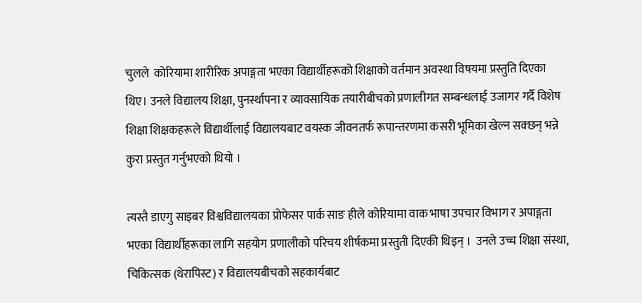चुलले  कोरियामा शारीरिक अपाङ्गता भएका विद्यार्थीहरूको शिक्षाको वर्तमान अवस्था विषयमा प्रस्तुति दिएका थिए। उनले विद्यालय शिक्षा, पुनर्स्थापना र व्यावसायिक तयारीबीचको प्रणालीगत सम्बन्धलाई उजागर गर्दै विशेष शिक्षा शिक्षकहरूले विद्यार्थीलाई विद्यालयबाट वयस्क जीवनतर्फ रूपान्तरणमा कसरी भूमिका खेल्न सक्छन् भन्ने कुरा प्रस्तुत गर्नुभएको थियो ।

त्यस्तै डाएगु साइबर विश्वविद्यालयका प्रोफेसर पार्क साङ हीले कोरियामा वाक भाषा उपचार विभाग र अपाङ्गता भएका विद्यार्थीहरूका लागि सहयोग प्रणालीको परिचय शीर्षकमा प्रस्तुती दिएकी थिइन् ।  उनले उच्च शिक्षा संस्था, चिकित्सक (थेरापिस्ट) र विद्यालयबीचको सहकार्यबाट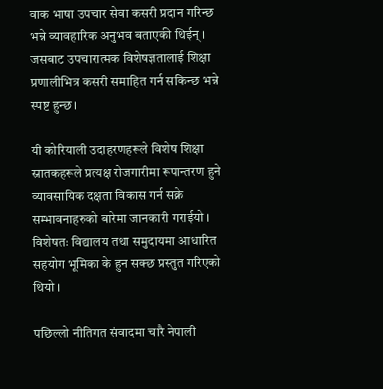वाक भाषा उपचार सेवा कसरी प्रदान गरिन्छ भन्ने व्यावहारिक अनुभव बताएकी थिईन् ।  जसबाट उपचारात्मक विशेषज्ञतालाई शिक्षा प्रणालीभित्र कसरी समाहित गर्न सकिन्छ भन्ने स्पष्ट हुन्छ।

यी कोरियाली उदाहरणहरूले विशेष शिक्षा स्नातकहरूले प्रत्यक्ष रोजगारीमा रूपान्तरण हुने व्यावसायिक दक्षता विकास गर्न सक्ने सम्भावनाहरुको बारेमा जानकारी गराईयो । विशेषतः विद्यालय तथा समुदायमा आधारित सहयोग भूमिका के हुन सक्छ प्रस्तुत गरिएको थियो ।

पछिल्लो नीतिगत संवादमा चारै नेपाली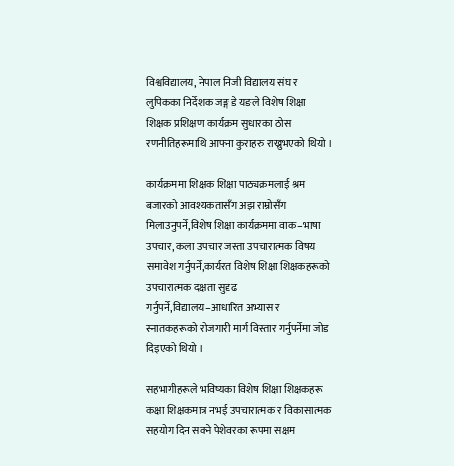विश्वविद्यालय, नेपाल निजी विद्यालय संघ र लुपिकका निर्देशक जङ्ग डे यङले विशेष शिक्षा शिक्षक प्रशिक्षण कार्यक्रम सुधारका ठोस रणनीतिहरूमाथि आफ्ना कुराहरु राख्नुभएको थियो ।

कार्यक्रममा शिक्षक शिक्षा पाठ्यक्रमलाई श्रम बजारको आवश्यकतासँग अझ राम्रोसँग मिलाउनुपर्ने,विशेष शिक्षा कार्यक्रममा वाक–भाषा उपचार, कला उपचार जस्ता उपचारात्मक विषय समावेश गर्नुपर्ने,कार्यरत विशेष शिक्षा शिक्षकहरूको उपचारात्मक दक्षता सुदृढ गर्नुपर्ने,विद्यालय–आधारित अभ्यास र स्नातकहरूको रोजगारी मार्ग विस्तार गर्नुपर्नेमा जोड दिइएको थियो ।

सहभागीहरूले भविष्यका विशेष शिक्षा शिक्षकहरू कक्षा शिक्षकमात्र नभई उपचारात्मक र विकासात्मक सहयोग दिन सक्ने पेशेवरका रूपमा सक्षम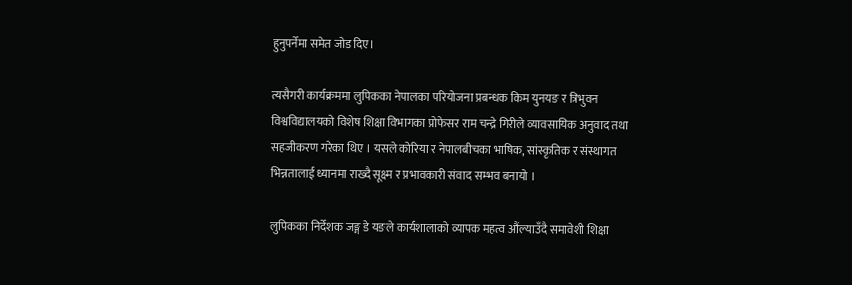हुनुपर्नेमा समेत जोड दिए।

त्यसैगरी कार्यक्रममा लुपिकका नेपालका परियोजना प्रबन्धक किम युनयङ र त्रिभुवन विश्वविद्यालयको विशेष शिक्षा विभागका प्रोफेसर राम चन्द्रे गिरीले व्यावसायिक अनुवाद तथा सहजीकरण गरेका थिए । यसले कोरिया र नेपालबीचका भाषिक, सांस्कृतिक र संस्थागत भिन्नतालाई ध्यानमा राख्दै सूक्ष्म र प्रभावकारी संवाद सम्भव बनायो ।

लुपिकका निर्देशक जङ्ग डे यङले कार्यशालाको व्यापक महत्व औंल्याउँदै समावेशी शिक्षा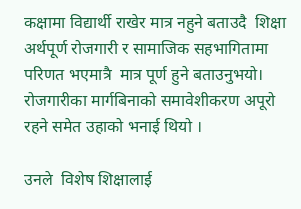कक्षामा विद्यार्थी राखेर मात्र नहुने बताउदै  शिक्षा अर्थपूर्ण रोजगारी र सामाजिक सहभागितामा परिणत भएमात्रै  मात्र पूर्ण हुने बताउनुभयो। रोजगारीका मार्गबिनाको समावेशीकरण अपूरो रहने समेत उहाको भनाई थियो ।

उनले  विशेष शिक्षालाई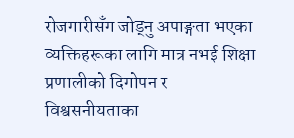रोजगारीसँग जोड्नु अपाङ्गता भएका व्यक्तिहरूका लागि मात्र नभई शिक्षा प्रणालीको दिगोपन र विश्वसनीयताका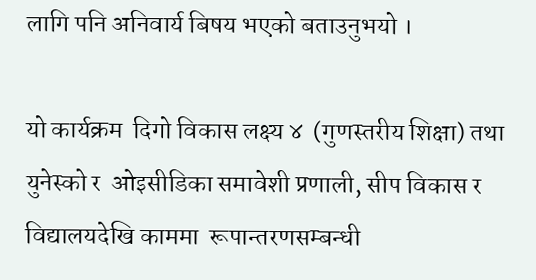लागि पनि अनिवार्य बिषय भएको बताउनुभयो ।

यो कार्यक्रम  दिगो विकास लक्ष्य ४  (गुणस्तरीय शिक्षा) तथा युनेस्को र  ओइसीडिका समावेशी प्रणाली, सीप विकास र विद्यालयदेखि काममा  रूपान्तरणसम्बन्धी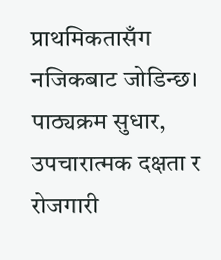प्राथमिकतासँग नजिकबाट जोडिन्छ। पाठ्यक्रम सुधार, उपचारात्मक दक्षता र रोजगारी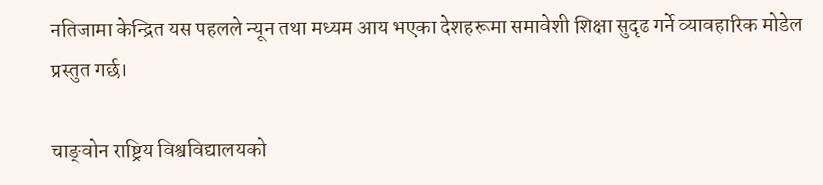नतिजामा केन्द्रित यस पहलले न्यून तथा मध्यम आय भएका देशहरूमा समावेशी शिक्षा सुदृढ गर्ने व्यावहारिक मोडेल प्रस्तुत गर्छ।

चाङ्वोन राष्ट्रिय विश्वविद्यालयको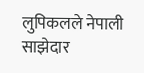लुपिकलले नेपाली साझेदार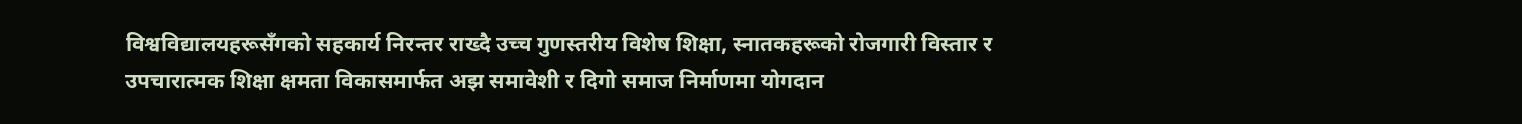विश्वविद्यालयहरूसँगको सहकार्य निरन्तर राख्दै उच्च गुणस्तरीय विशेष शिक्षा, स्नातकहरूको रोजगारी विस्तार र उपचारात्मक शिक्षा क्षमता विकासमार्फत अझ समावेशी र दिगो समाज निर्माणमा योगदान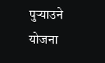पुर्‍याउने योजना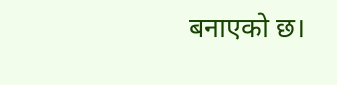बनाएको छ।